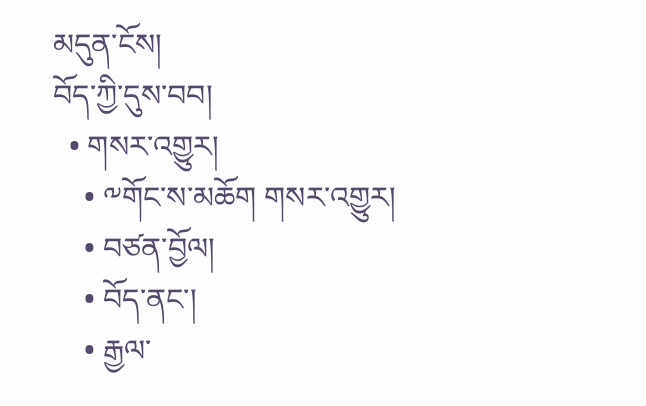མདུན་ངོས།
བོད་ཀྱི་དུས་བབ།
  • གསར་འགྱུར།
    • ༸གོང་ས་མཆོག གསར་འགྱུར།
    • བཙན་བྱོལ།
    • བོད་ནང་།
    • རྒྱལ་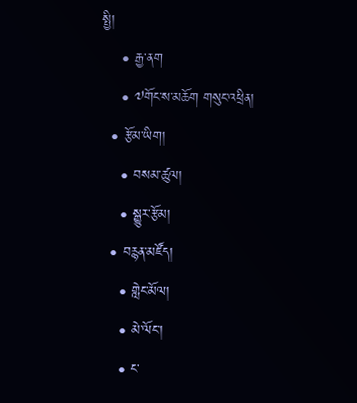སྤྱི།
    • རྒྱ་ནག
    • ༧གོང་ས་མཆོག གསུང་འཕྲིན།
  • རྩོམ་ཡིག།
    • བསམ་ཚུལ།
    • སྒྱུར་རྩོམ།
  • བརྙན་མཛོད།
    • གླེང་མོལ།
    • མེ་ལོང་།
    • ང་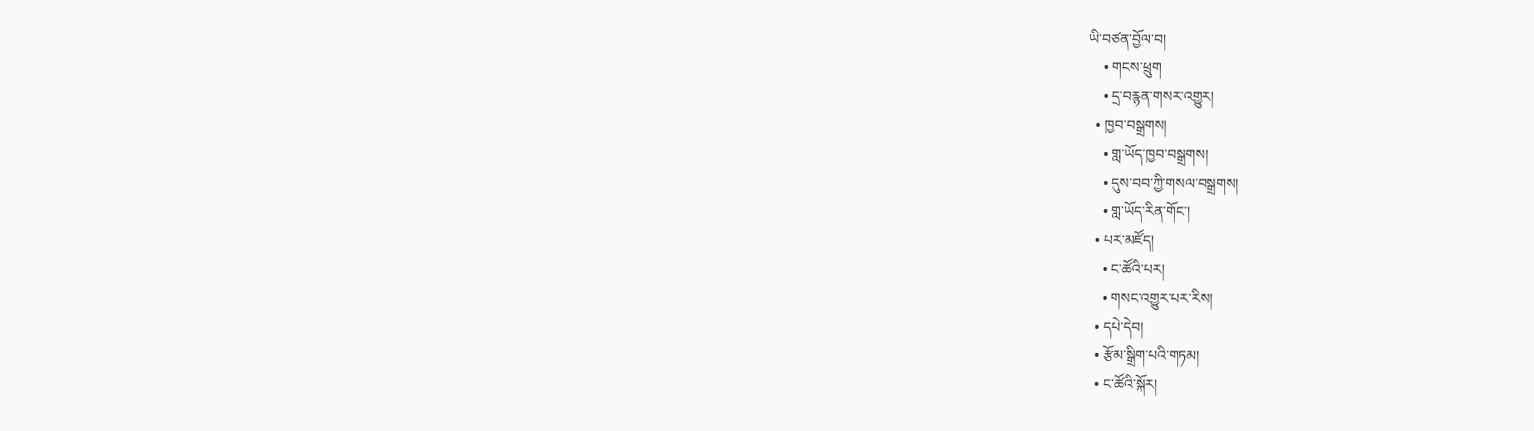ཡི་བཙན་བྱོལ་བ།
    • གངས་ཕྲུག
    • དྲ་བརྙན་གསར་འགྱུར།
  • ཁྱབ་བསྒྲགས།
    • གླ་ཡོད་ཁྱབ་བསྒྲགས།
    • དུས་བབ་ཀྱི་གསལ་བསྒྲགས།
    • གླ་ཡོད་རིན་གོང་།
  • པར་མཛོད།
    • ང་ཚོའི་པར།
    • གསང་འགྱུར་པར་རིས།
  • དཔེ་དེབ།
  • རྩོམ་སྒྲིག་པའི་གཏམ།
  • ང་ཚོའི་སྐོར།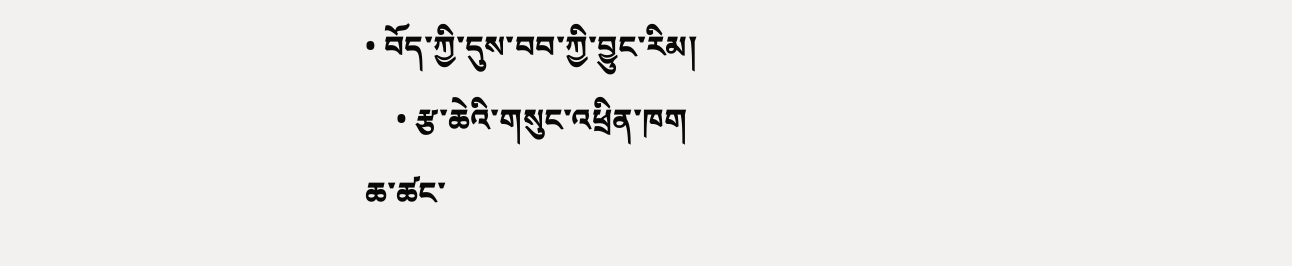• བོད་ཀྱི་དུས་བབ་ཀྱི་བྱུང་རིམ།
    • རྩ་ཆེའི་གསུང་འཕྲིན་ཁག
ཆ་ཚང་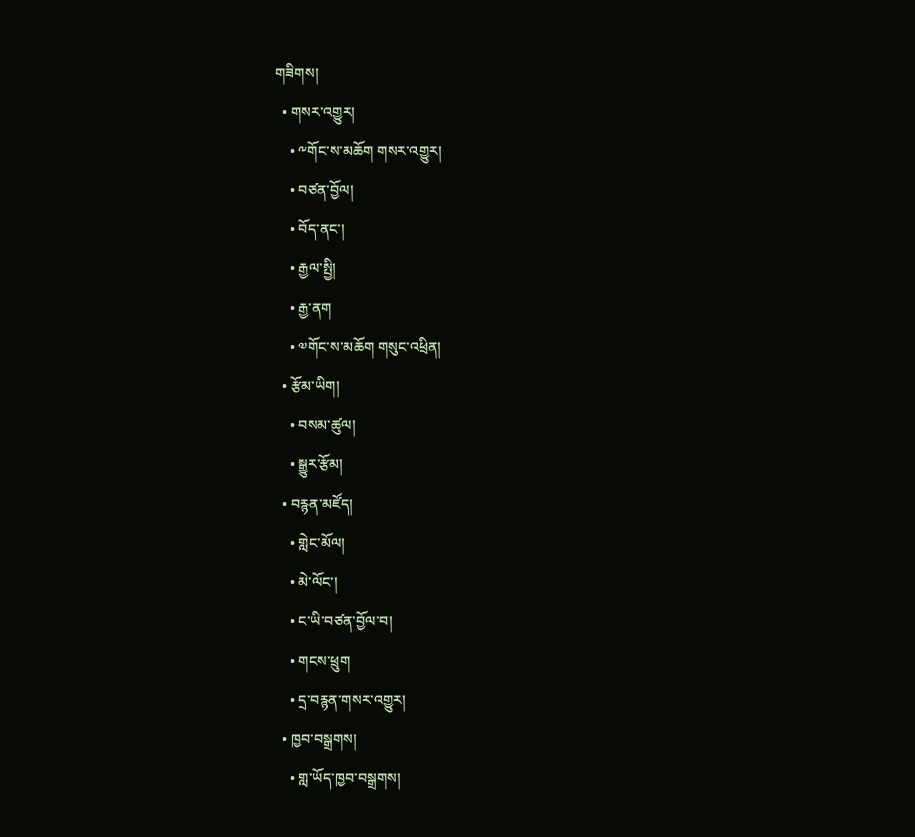གཟིགས།
  • གསར་འགྱུར།
    • ༸གོང་ས་མཆོག གསར་འགྱུར།
    • བཙན་བྱོལ།
    • བོད་ནང་།
    • རྒྱལ་སྤྱི།
    • རྒྱ་ནག
    • ༧གོང་ས་མཆོག གསུང་འཕྲིན།
  • རྩོམ་ཡིག།
    • བསམ་ཚུལ།
    • སྒྱུར་རྩོམ།
  • བརྙན་མཛོད།
    • གླེང་མོལ།
    • མེ་ལོང་།
    • ང་ཡི་བཙན་བྱོལ་བ།
    • གངས་ཕྲུག
    • དྲ་བརྙན་གསར་འགྱུར།
  • ཁྱབ་བསྒྲགས།
    • གླ་ཡོད་ཁྱབ་བསྒྲགས།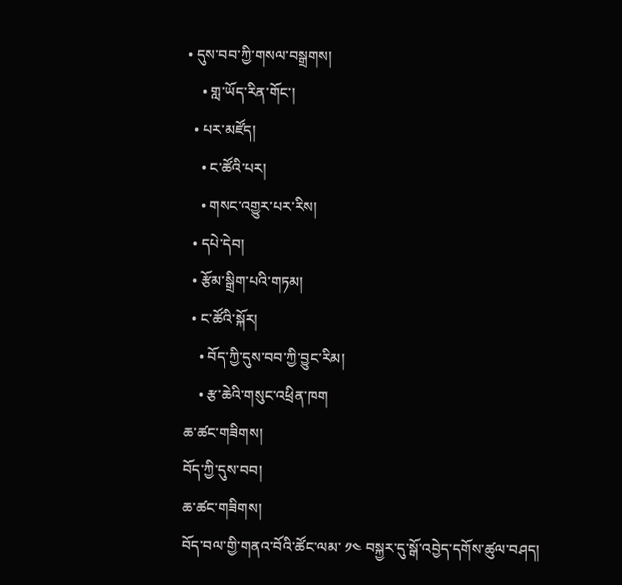• དུས་བབ་ཀྱི་གསལ་བསྒྲགས།
    • གླ་ཡོད་རིན་གོང་།
  • པར་མཛོད།
    • ང་ཚོའི་པར།
    • གསང་འགྱུར་པར་རིས།
  • དཔེ་དེབ།
  • རྩོམ་སྒྲིག་པའི་གཏམ།
  • ང་ཚོའི་སྐོར།
    • བོད་ཀྱི་དུས་བབ་ཀྱི་བྱུང་རིམ།
    • རྩ་ཆེའི་གསུང་འཕྲིན་ཁག
ཆ་ཚང་གཟིགས།
བོད་ཀྱི་དུས་བབ།
ཆ་ཚང་གཟིགས།
བོད་བལ་གྱི་གནའ་བོའི་ཚོང་ལམ་ ༡༤ བསྐྱར་དུ་སྒོ་འབྱེད་དགོས་ཚུལ་བཤད།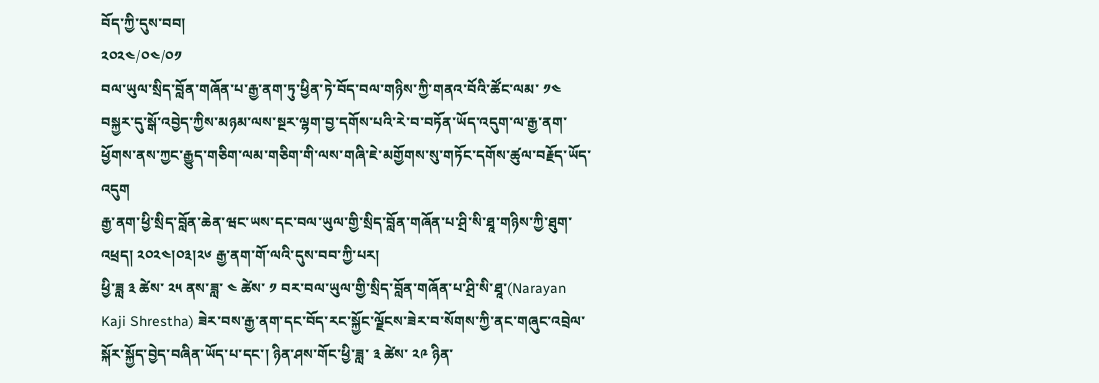བོད་ཀྱི་དུས་བབ།
༢༠༢༤/༠༤/༠༡
བལ་ཡུལ་སྲིད་བློན་གཞོན་པ་རྒྱ་ནག་ཏུ་ཕྱིན་ཏེ་བོད་བལ་གཉིས་ཀྱི་གནའ་བོའི་ཚོང་ལམ་ ༡༤ བསྐྱར་དུ་སྒོ་འབྱེད་ཀྱིས་མཉམ་ལས་སྔར་ལྷག་བྱ་དགོས་པའི་རེ་བ་བཏོན་ཡོད་འདུག་ལ་རྒྱ་ནག་ཕྱོགས་ནས་ཀྱང་རྒྱུད་གཅིག་ལམ་གཅིག་གི་ལས་གཞི་ཇེ་མགྱོགས་སུ་གཏོང་དགོས་ཚུལ་བརྗོད་ཡོད་འདུག
རྒྱ་ནག་ཕྱི་སྲིད་བློན་ཆེན་ཝང་ཡས་དང་བལ་ཡུལ་གྱི་སྲིད་བློན་གཞོན་པ་ཤྲི་སི་ཐཱ་གཉིས་ཀྱི་ཐུག་འཕྲད། ༢༠༢༤།༠༣།༢༦ རྒྱ་ནག་གོ་ལའི་དུས་བབ་ཀྱི་པར།
ཕྱི་ཟླ ༣ ཚེས་ ༢༥ ནས་ཟླ་ ༤ ཚེས་ ༡ བར་བལ་ཡུལ་གྱི་སྲིད་བློན་གཞོན་པ་ཤྲི་སི་ཐཱ་(Narayan Kaji Shrestha) ཟེར་བས་རྒྱ་ནག་དང་བོད་རང་སྐྱོང་ལྗོངས་ཟེར་བ་སོགས་ཀྱི་ནང་གཞུང་འབྲེལ་སྐོར་སྐྱོད་བྱེད་བཞིན་ཡོད་པ་དང་། ཉིན་ཤས་གོང་ཕྱི་ཟླ་ ༣ ཚེས་ ༢༩ ཉིན་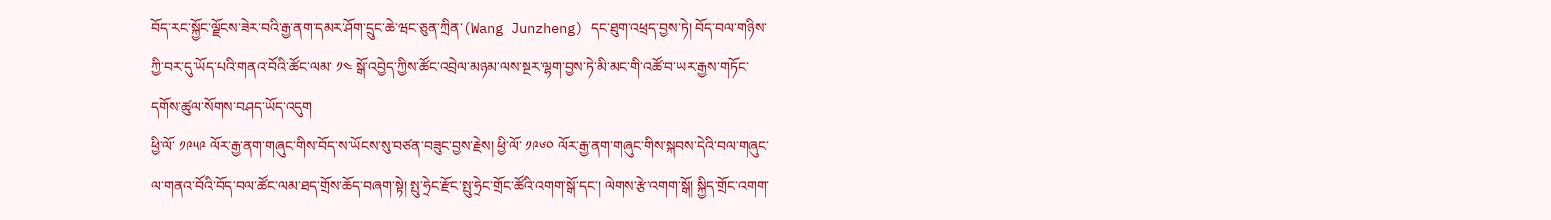བོད་རང་སྐྱོང་ལྗོངས་ཟེར་བའི་རྒྱ་ནག་དམར་ཤོག་དྲུང་ཆེ་ཝང་ཅུན་ཀྲིན་(Wang Junzheng) དང་ཐུག་འཕྲད་བྱས་ཏེ། བོད་བལ་གཉིས་ཀྱི་བར་དུ་ཡོད་པའི་གནའ་བོའི་ཚོང་ལམ་ ༡༤ སྒོ་འབྱེད་ཀྱིས་ཚོང་འབྲེལ་མཉམ་ལས་སྔར་ལྷག་བྱས་ཏེ་མི་མང་གི་འཚོ་བ་ཡར་རྒྱས་གཏོང་དགོས་ཚུལ་སོགས་བཤད་ཡོད་འདུག
ཕྱི་ལོ་ ༡༩༥༩ ལོར་རྒྱ་ནག་གཞུང་གིས་བོད་ས་ཡོངས་སུ་བཙན་བཟུང་བྱས་རྗེས། ཕྱི་ལོ་ ༡༩༦༠ ལོར་རྒྱ་ནག་གཞུང་གིས་སྐབས་དེའི་བལ་གཞུང་ལ་གནའ་བོའི་བོད་བལ་ཚོང་ལམ་ཐད་གྲོས་ཆོད་བཞག་སྟེ། སྤུ་ཧྲེང་རྫོང་སྤུ་ཧྲེང་གྲོང་ཚོའི་འགག་སྒོ་དང་། ལེགས་རྩེ་འགག་སྒོ། སྐྱིད་གྲོང་འགག་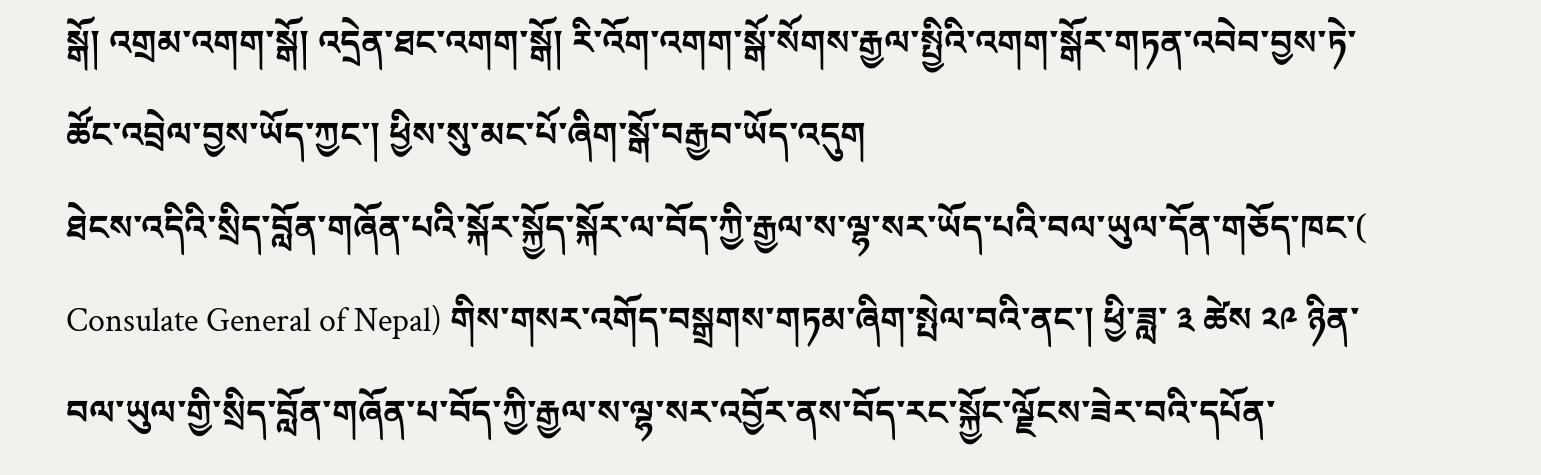སྒོ། འགྲམ་འགག་སྒོ། འདྲེན་ཐང་འགག་སྒོ། རི་འོག་འགག་སྒོ་སོགས་རྒྱལ་སྤྱིའི་འགག་སྒོར་གཏན་འབེབ་བྱས་ཏེ་ཚོང་འབྲེལ་བྱས་ཡོད་ཀྱང་། ཕྱིས་སུ་མང་པོ་ཞིག་སྒོ་བརྒྱབ་ཡོད་འདུག
ཐེངས་འདིའི་སྲིད་བློན་གཞོན་པའི་སྐོར་སྐྱོད་སྐོར་ལ་བོད་ཀྱི་རྒྱལ་ས་ལྷ་སར་ཡོད་པའི་བལ་ཡུལ་དོན་གཅོད་ཁང་( Consulate General of Nepal) གིས་གསར་འགོད་བསྒྲགས་གཏམ་ཞིག་སྤེལ་བའི་ནང་། ཕྱི་ཟླ་ ༣ ཚེས ༢༩ ཉིན་བལ་ཡུལ་གྱི་སྲིད་བློན་གཞོན་པ་བོད་ཀྱི་རྒྱལ་ས་ལྷ་སར་འབྱོར་ནས་བོད་རང་སྐྱོང་ལྗོངས་ཟེར་བའི་དཔོན་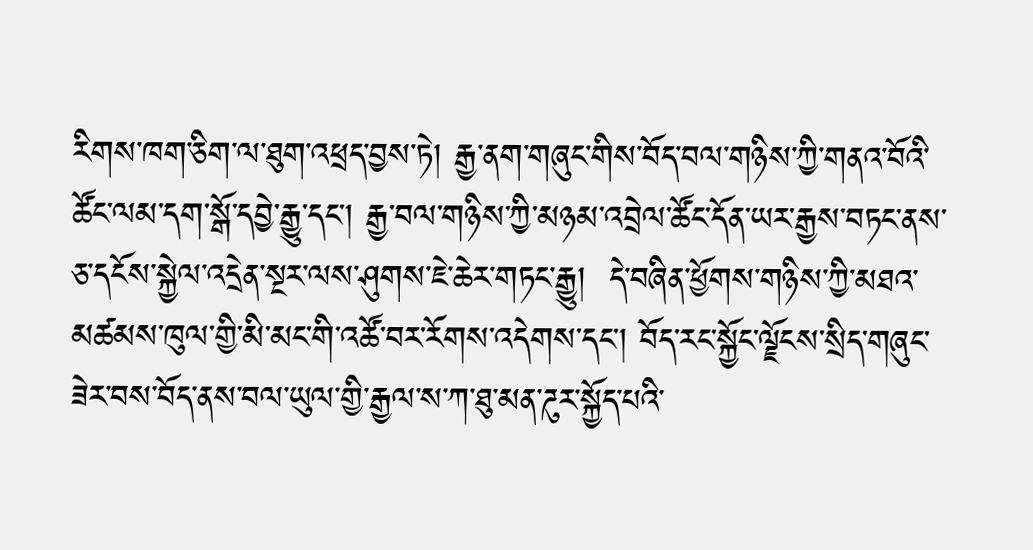རིགས་ཁག་ཅིག་ལ་ཐུག་འཕྲད་བྱས་ཏེ། རྒྱ་ནག་གཞུང་གིས་བོད་བལ་གཉིས་ཀྱི་གནའ་བོའི་ཚོང་ལམ་དག་སྒོ་དབྱེ་རྒྱུ་དང་། རྒྱ་བལ་གཉིས་ཀྱི་མཉམ་འབྲེལ་ཚོང་དོན་ཡར་རྒྱས་བཏང་ནས་ཅ་དངོས་སྐྱེལ་འདྲེན་སྔར་ལས་ཤུགས་ཇེ་ཆེར་གཏང་རྒྱུ།  དེ་བཞིན་ཕྱོགས་གཉིས་ཀྱི་མཐའ་མཚམས་ཁུལ་གྱི་མི་མང་གི་འཚོ་བར་རོགས་འདེགས་དང་། བོད་རང་སྐྱོང་ལྗོངས་སྲིད་གཞུང་ཟེར་བས་བོད་ནས་བལ་ཡུལ་གྱི་རྒྱལ་ས་ཀ་ཐུ་མན་ཌུར་སྐྱོད་པའི་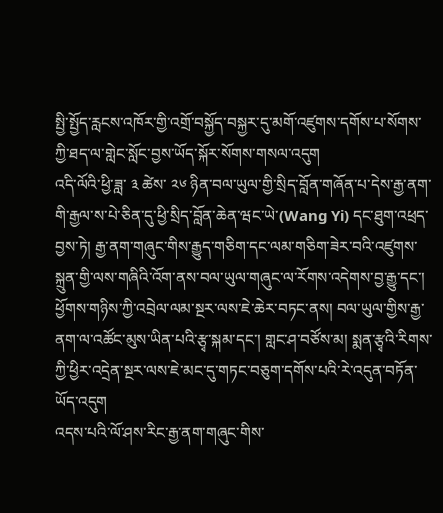སྤྱི་སྤྱོད་རླངས་འཁོར་གྱི་འགྲོ་བསྐྱོད་བསྐྱར་དུ་མགོ་འཛུགས་དགོས་པ་སོགས་ཀྱི་ཐད་ལ་གླེང་སློང་བྱས་ཡོད་སྐོར་སོགས་གསལ་འདུག
འདི་ལོའི་ཕྱི་ཟླ་ ༣ ཚེས་ ༢༦ ཉིན་བལ་ཡུལ་གྱི་སྲིད་བློན་གཞོན་པ་དེས་རྒྱ་ནག་གི་རྒྱལ་ས་པེ་ཅིན་དུ་ཕྱི་སྲིད་བློན་ཆེན་ཝང་ཡེ་(Wang Yi) དང་ཐུག་འཕྲད་བྱས་ཏེ། རྒྱ་ནག་གཞུང་གིས་རྒྱུད་གཅིག་དང་ལམ་གཅིག་ཟེར་བའི་འཛུགས་སྐྲུན་གྱི་ལས་གཞིའི་འོག་ནས་བལ་ཡུལ་གཞུང་ལ་རོགས་འདེགས་བྱ་རྒྱུ་དང་། ཕྱོགས་གཉིས་ཀྱི་འབྲེལ་ལམ་སྔར་ལས་ཇེ་ཆེར་བཏང་ནས། བལ་ཡུལ་གྱིས་རྒྱ་ནག་ལ་འཚོང་མུས་ཡིན་པའི་རྩྭ་སྐམ་དང་། གླང་ཤ་བཙོས་མ། སྨན་རྩྭའི་རིགས་ཀྱི་ཕྱིར་འདྲེན་སྔར་ལས་ཇེ་མང་དུ་གཏང་བཅུག་དགོས་པའི་རེ་འདུན་བཏོན་ཡོད་འདུག
འདས་པའི་ལོ་ཤས་རིང་རྒྱ་ནག་གཞུང་གིས་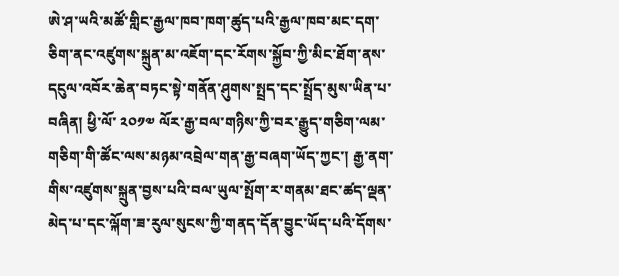ཨེ་ཤ་ཡའི་མཚོ་གླིང་རྒྱལ་ཁབ་ཁག་ཚུད་པའི་རྒྱལ་ཁབ་མང་དག་ཅིག་ནང་འཛུགས་སྐྲུན་མ་འཇོག་དང་རོགས་སྐྱོབ་ཀྱི་མིང་ཐོག་ནས་དངུལ་འབོར་ཆེན་བཏང་སྟེ་གནོན་ཤུགས་སྤྲད་དང་སྤྲོད་མུས་ཡིན་པ་བཞིན། ཕྱི་ལོ་ ༢༠༡༧ ལོར་རྒྱ་བལ་གཉིས་ཀྱི་བར་རྒྱུད་གཅིག་ལམ་གཅིག་གི་ཚོང་ལས་མཉམ་འབྲེལ་གན་རྒྱ་བཞག་ཡོད་ཀྱང་། རྒྱ་ནག་གིས་འཛུགས་སྐྲུན་བྱས་པའི་བལ་ཡུལ་སྤོག་ར་གནམ་ཐང་ཚད་ལྡན་མེད་པ་དང་ལྐོག་ཟ་རུལ་སུངས་ཀྱི་གནད་དོན་བྱུང་ཡོད་པའི་དོགས་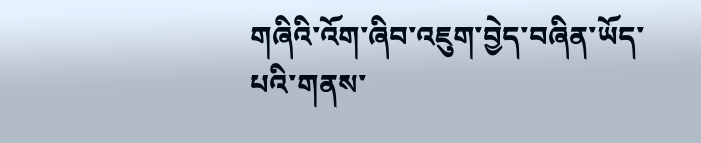གཞིའི་འོག་ཞིབ་འཇུག་བྱེད་བཞིན་ཡོད་པའི་གནས་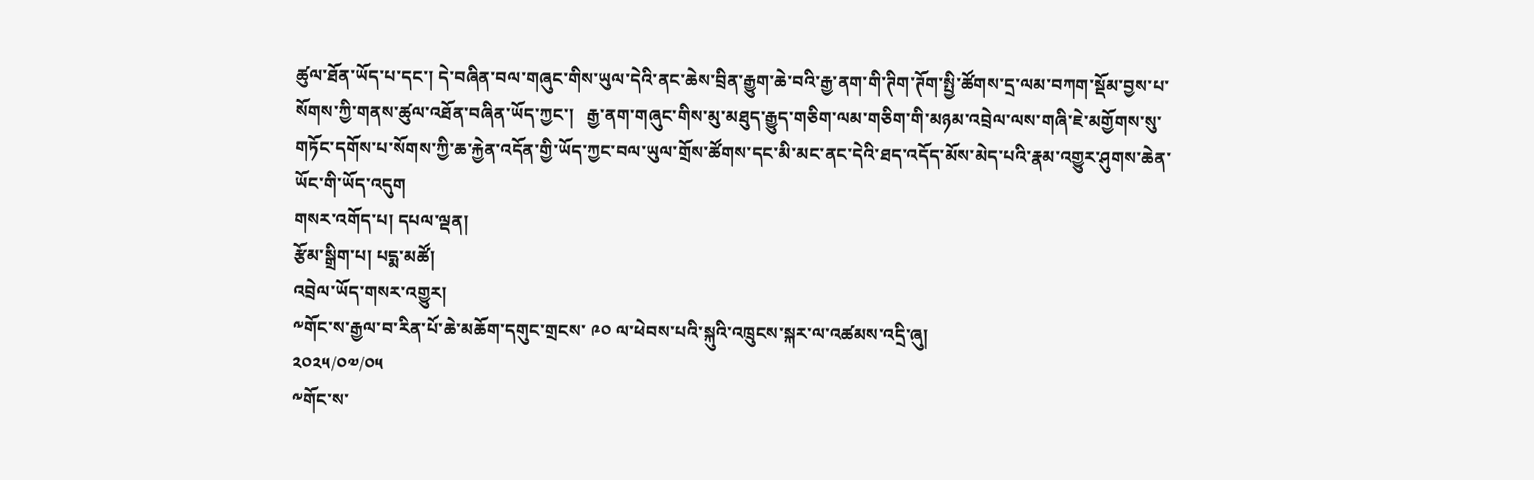ཚུལ་ཐོན་ཡོད་པ་དང་། དེ་བཞིན་བལ་གཞུང་གིས་ཡུལ་དེའི་ནང་ཆེས་བྲིན་རྒྱུག་ཆེ་བའི་རྒྱ་ནག་གི་ཊིག་ཊོག་སྤྱི་ཚོགས་དྲ་ལམ་བཀག་སྡོམ་བྱས་པ་སོགས་ཀྱི་གནས་ཚུལ་འཐོན་བཞིན་ཡོད་ཀྱང་།   རྒྱ་ནག་གཞུང་གིས་མུ་མཐུད་རྒྱུད་གཅིག་ལམ་གཅིག་གི་མཉམ་འབྲེལ་ལས་གཞི་ཇེ་མགྱོགས་སུ་གཏོང་དགོས་པ་སོགས་ཀྱི་ཆ་རྐྱེན་འདོན་གྱི་ཡོད་ཀྱང་བལ་ཡུལ་གྲོས་ཚོགས་དང་མི་མང་ནང་དེའི་ཐད་འདོད་མོས་མེད་པའི་རྣམ་འགྱུར་ཤུགས་ཆེན་ཡོང་གི་ཡོད་འདུག
གསར་འགོད་པ། དཔལ་ལྡན།
རྩོམ་སྒྲིག་པ། པདྨ་མཚོ།
འབྲེལ་ཡོད་གསར་འགྱུར།
༸གོང་ས་རྒྱལ་བ་རིན་པོ་ཆེ་མཆོག་དགུང་གྲངས་ ༩༠ ལ་ཕེབས་པའི་སྐུའི་འཁྲུངས་སྐར་ལ་འཚམས་འདྲི་ཞུ།
༢༠༢༥/༠༧/༠༥
༸གོང་ས་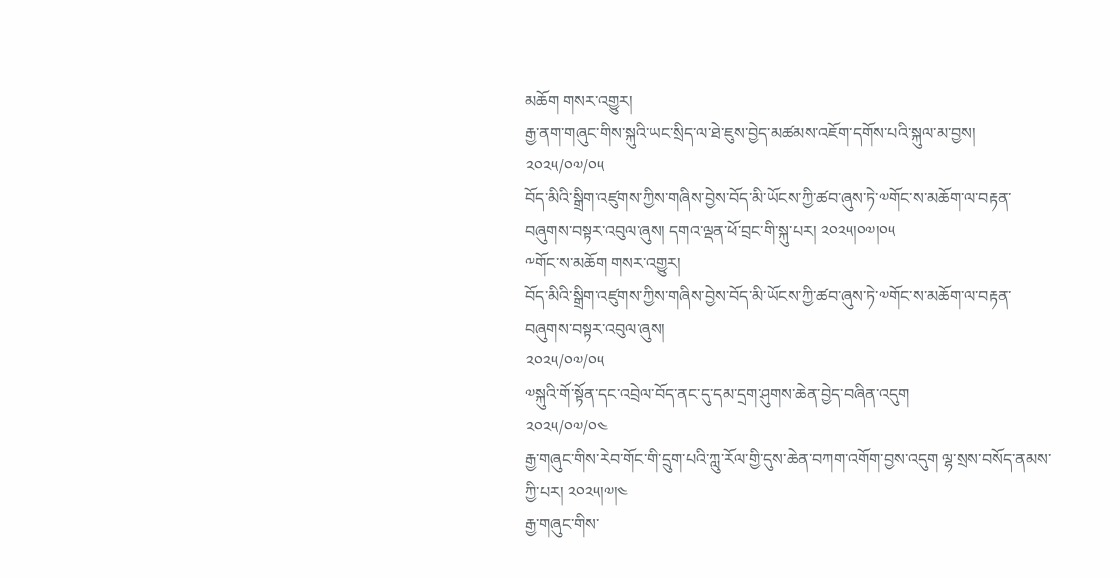མཆོག གསར་འགྱུར།
རྒྱ་ནག་གཞུང་གིས་སྐུའི་ཡང་སྲིད་ལ་ཐེ་ཇུས་བྱེད་མཚམས་འཇོག་དགོས་པའི་སྐུལ་མ་བྱས།
༢༠༢༥/༠༧/༠༥
བོད་མིའི་སྒྲིག་འཛུགས་ཀྱིས་གཞིས་བྱེས་བོད་མི་ཡོངས་ཀྱི་ཚབ་ཞུས་ཏེ་༧གོང་ས་མཆོག་ལ་བརྟན་བཞུགས་བསྟར་འབུལ་ཞུས། དགའ་ལྡན་ཕོ་བྲང་གི་སྐུ་པར། ༢༠༢༥།༠༧།༠༥
༸གོང་ས་མཆོག གསར་འགྱུར།
བོད་མིའི་སྒྲིག་འཛུགས་ཀྱིས་གཞིས་བྱེས་བོད་མི་ཡོངས་ཀྱི་ཚབ་ཞུས་ཏེ་༧གོང་ས་མཆོག་ལ་བརྟན་བཞུགས་བསྟར་འབུལ་ཞུས།
༢༠༢༥/༠༧/༠༥
༧སྐུའི་གོ་སྟོན་དང་འབྲེལ་བོད་ནང་དུ་དམ་དྲག་ཤུགས་ཆེན་བྱེད་བཞིན་འདུག
༢༠༢༥/༠༧/༠༤
རྒྱ་གཞུང་གིས་རེབ་གོང་གི་དྲུག་པའི་ཀླུ་རོལ་གྱི་དུས་ཆེན་བཀག་འགོག་བྱས་འདུག ལྷ་སྲས་བསོད་ནམས་ཀྱི་པར། ༢༠༢༥།༧།༤
རྒྱ་གཞུང་གིས་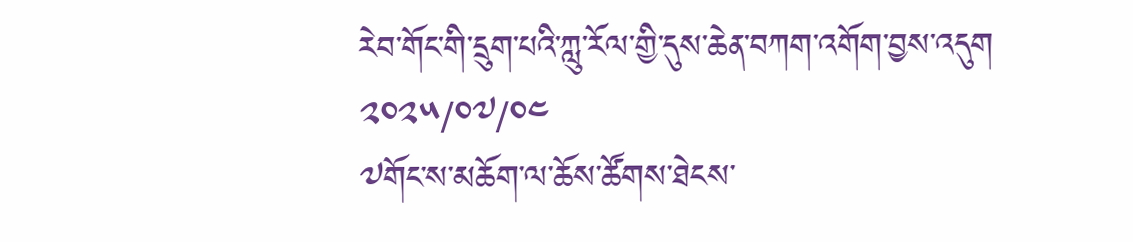རེབ་གོང་གི་དྲུག་པའི་ཀླུ་རོལ་གྱི་དུས་ཆེན་བཀག་འགོག་བྱས་འདུག
༢༠༢༥/༠༧/༠༤
༧གོང་ས་མཆོག་ལ་ཆོས་ཚོགས་ཐེངས་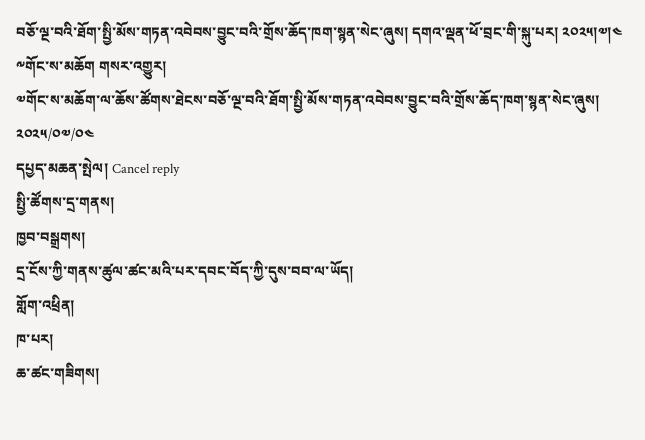བཅོ་ལྔ་བའི་ཐོག་སྤྱི་མོས་གཏན་འབེབས་བྱུང་བའི་གྲོས་ཆོད་ཁག་སྙན་སེང་ཞུས། དགའ་ལྡན་ཕོ་བྲང་གི་སྐུ་པར། ༢༠༢༥།༧།༤
༸གོང་ས་མཆོག གསར་འགྱུར།
༧གོང་ས་མཆོག་ལ་ཆོས་ཚོགས་ཐེངས་བཅོ་ལྔ་བའི་ཐོག་སྤྱི་མོས་གཏན་འབེབས་བྱུང་བའི་གྲོས་ཆོད་ཁག་སྙན་སེང་ཞུས།
༢༠༢༥/༠༧/༠༤
དཔྱད་མཆན་སྤེལ། Cancel reply
སྤྱི་ཚོགས་དྲ་གནས།
ཁྱབ་བསྒྲགས།
དྲ་ངོས་ཀྱི་གནས་ཚུལ་ཚང་མའི་པར་དབང་བོད་ཀྱི་དུས་བབ་ལ་ཡོད།
གློག་འཕྲིན།
ཁ་པར།
ཆ་ཚང་གཟིགས།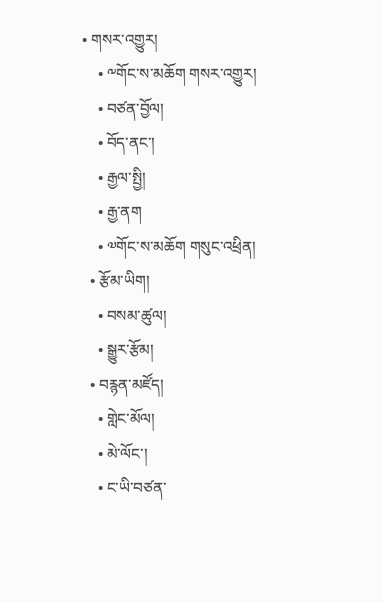• གསར་འགྱུར།
    • ༸གོང་ས་མཆོག གསར་འགྱུར།
    • བཙན་བྱོལ།
    • བོད་ནང་།
    • རྒྱལ་སྤྱི།
    • རྒྱ་ནག
    • ༧གོང་ས་མཆོག གསུང་འཕྲིན།
  • རྩོམ་ཡིག།
    • བསམ་ཚུལ།
    • སྒྱུར་རྩོམ།
  • བརྙན་མཛོད།
    • གླེང་མོལ།
    • མེ་ལོང་།
    • ང་ཡི་བཙན་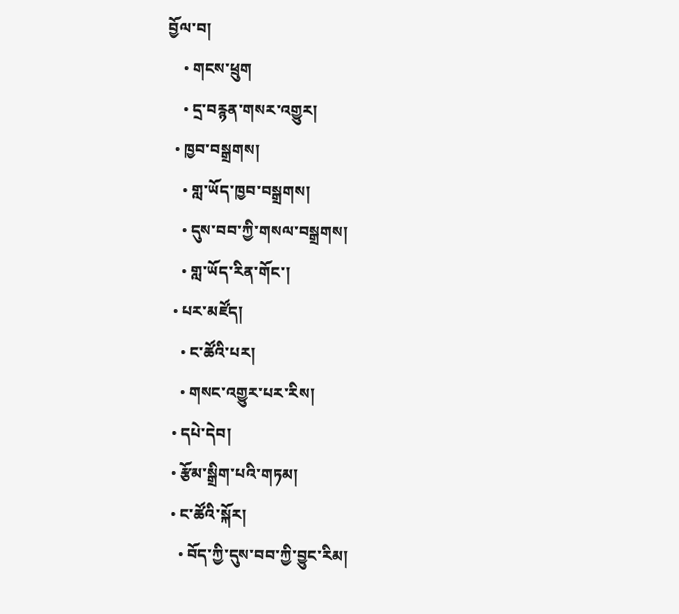བྱོལ་བ།
    • གངས་ཕྲུག
    • དྲ་བརྙན་གསར་འགྱུར།
  • ཁྱབ་བསྒྲགས།
    • གླ་ཡོད་ཁྱབ་བསྒྲགས།
    • དུས་བབ་ཀྱི་གསལ་བསྒྲགས།
    • གླ་ཡོད་རིན་གོང་།
  • པར་མཛོད།
    • ང་ཚོའི་པར།
    • གསང་འགྱུར་པར་རིས།
  • དཔེ་དེབ།
  • རྩོམ་སྒྲིག་པའི་གཏམ།
  • ང་ཚོའི་སྐོར།
    • བོད་ཀྱི་དུས་བབ་ཀྱི་བྱུང་རིམ།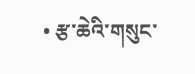• རྩ་ཆེའི་གསུང་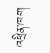འཕྲིན་ཁག